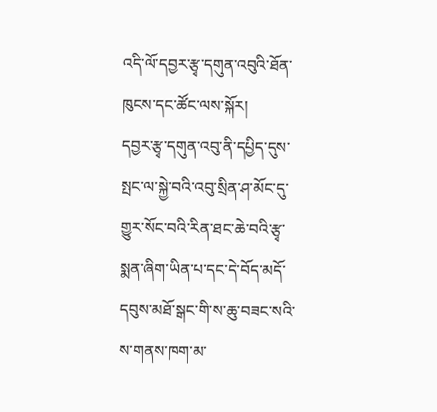འདི་ལོ་དབྱར་རྩྭ་དགུན་འབུའི་ཐོན་ཁུངས་དང་ཚོང་ལས་སྐོར།
དབྱར་རྩྭ་དགུན་འབུ་ནི་དཔྱིད་དུས་སྤང་ལ་སྐྱེ་བའི་འབུ་སྲིན་ཤ་མོང་དུ་གྱུར་སོང་བའི་ཪིན་ཐང་ཆེ་བའི་རྩྭ་སྨན་ཞིག་ཡིན་པ་དང་དེ་བོད་མདོ་དབུས་མཐོ་སྒང་གི་ས་ཆུ་བཟང་སའི་ས་གནས་ཁག་མ་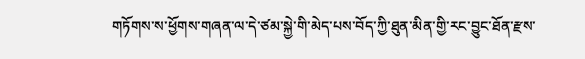གཏོགས་ས་ཕྱོགས་གཞན་ལ་དེ་ཙམ་སྐྱེ་གི་མེད་པས་བོད་ཀྱི་ཐུན་མིན་གྱི་རང་བྱུང་ཐོན་རྫས་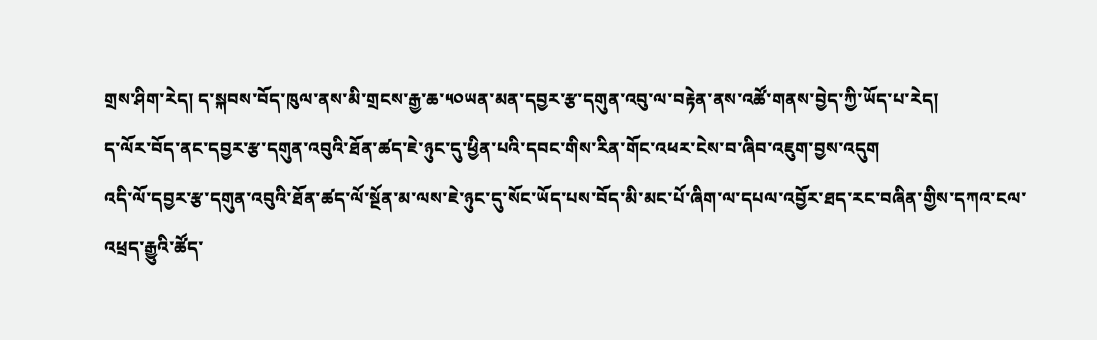གྲས་ཤིག་རེད། ད་སྐབས་བོད་ཁུལ་ནས་མི་གྲངས་རྒྱ་ཆ་༥༠ཡན་མན་དབྱར་རྩ་དགུན་འབུ་ལ་བརྟེན་ནས་འཚོ་གནས་བྱེད་ཀྱི་ཡོད་པ་རེད།
ད་ལོར་བོད་ནང་དབྱར་རྩ་དགུན་འབུའི་ཐོན་ཚད་ཇེ་ཉུང་དུ་ཕྱིན་པའི་དབང་གིས་རིན་གོང་འཕར་ངེས་བ་ཞིབ་འཇུག་བྱས་འདུག
འདི་ལོ་དབྱར་རྩ་དགུན་འབུའི་ཐོན་ཚད་ལོ་སྔོན་མ་ལས་ཇེ་ཉུང་དུ་སོང་ཡོད་པས་བོད་མི་མང་པོ་ཞིག་ལ་དཔལ་འབྱོར་ཐད་རང་བཞིན་གྱིས་དཀའ་ངལ་འཕྲད་རྒྱུའི་ཚོད་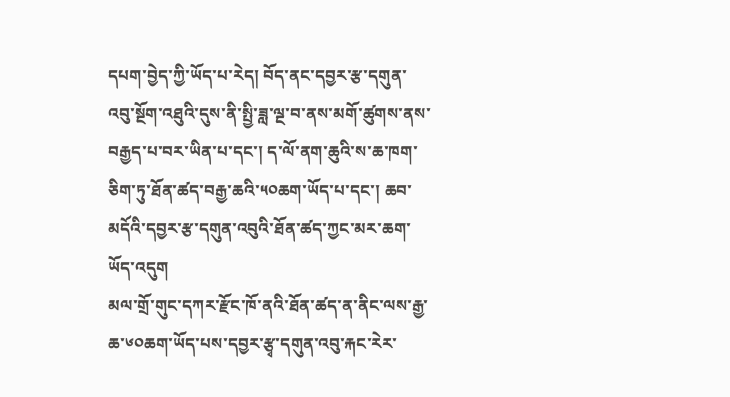དཔག་བྱེད་ཀྱི་ཡོད་པ་རེད། བོད་ནང་དབྱར་རྩ་དགུན་འབུ་སྔོག་འཐུའི་དུས་ནི་སྤྱི་ཟླ་ལྔ་བ་ནས་མགོ་ཚུགས་ནས་བརྒྱད་པ་བར་ཡིན་པ་དང་། ད་ལོ་ནག་ཆུའི་ས་ཆ་ཁག་ཅིག་ཏུ་ཐོན་ཚད་བརྒྱ་ཆའི་༥༠ཆག་ཡོད་པ་དང་། ཆབ་མདོའི་དབྱར་རྩ་དགུན་འབུའི་ཐོན་ཚད་ཀྱང་མར་ཆག་ཡོད་འདུག
མལ་གྲོ་གུང་དཀར་རྫོང་ཁོ་ནའི་ཐོན་ཚད་ན་ནིང་ལས་རྒྱ་ཆ་༦༠ཆག་ཡོད་པས་དབྱར་རྩྭ་དགུན་འབུ་རྐང་རེར་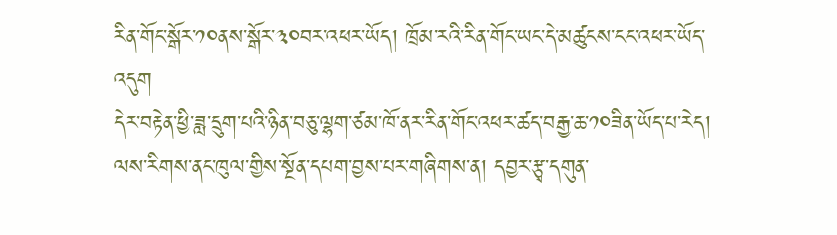རིན་གོང་སྒོར་༡༠ནས་སྒོར་༣༠བར་འཕར་ཡོད། ཁྲོམ་རའི་རིན་གོང་ཡང་དེ་མཚུངས་ངང་འཕར་ཡོད་འདུག
དེར་བརྟེན་ཕྱི་ཟླ་དྲུག་པའི་ཉིན་བཅུ་ལྷག་ཙམ་ཁོ་ནར་རིན་གོང་འཕར་ཚད་བརྒྱ་ཆ་༡༠ཟིན་ཡོད་པ་རེད། ལས་རིགས་ནང་ཁུལ་གྱིས་སྔོན་དཔག་བྱས་པར་གཞིགས་ན། དབྱར་རྩྭ་དགུན་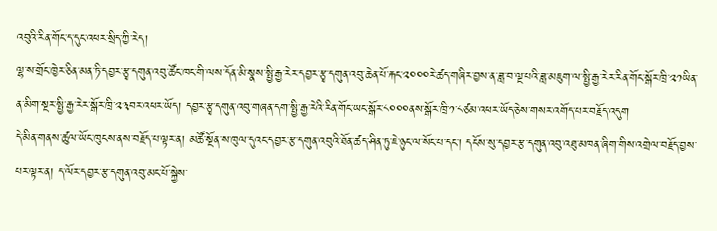འབུའི་རིན་གོང་ད་དུང་འཕར་སྲིད་ཀྱི་རེད།
ལྷ་ས་གྲོང་ཁྱེར་ཅིན་མན་ཏི་དབྱར་རྩྭ་དགུན་འབུ་ཚོང་ཁང་གི་ལས་དོན་མི་སྣས་སྤྱི་རྒྱ་རེར་དབྱར་རྩྭ་དགུན་འབུ་ཆེན་པོ་རྐང་༢༠༠༠རེ་ཚད་གཞིར་བྱས་ན་ཟླ་བ་ལྔ་པའི་ཟླ་མཇུག་ལ་སྤྱི་རྒྱ་རེར་རིན་གོང་སྒོར་ཁྲི་༢༡ཡིན་ན་མིག་སྔར་སྤྱི་རྒྱ་རེར་སྒོར་ཁྲི་༢༣བར་འཕར་ཡོད། དབྱར་རྩྭ་དགུན་འབུ་གཞན་དག་སྤྱི་རྒྱ་རེའི་རིན་གོང་ཡང་སྒོར་༨༠༠༠ནས་སྒོར་ཁྲི་༡་༨ཙམ་འཕར་ཡོད་ཅེས་གསར་འགོད་པར་བརྗོད་འདུག
དེ་མིན་གནས་ཚུལ་ཡོང་ཁུངས་ནས་བརྗོད་པ་ལྟར་ན། མཚོ་སྔོན་ས་ཁུལ་དུའང་དབྱར་རྩ་དགུན་འབུའི་ཐོན་ཚད་ཤིན་ཏུ་ཇེ་ཉུང་ལ་སོང་པ་དང་། དངོས་སུ་དབྱར་རྩ་དགུན་འབུ་འཐུ་མཁན་ཞིག་གིས་འགྲེལ་བརྗོད་བྱས་པར་ལྟར་ན། ད་ལོར་དབྱར་རྩ་དགུན་འབུ་མང་པོ་སྐྱེས་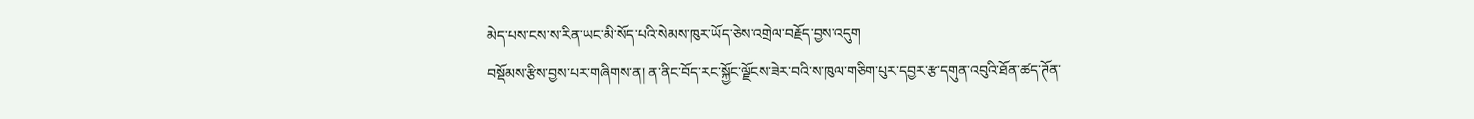མེད་པས་ངས་ས་རིན་ཡང་མི་སོད་པའི་སེམས་ཁུར་ཡོད་ཅེས་འགྲེལ་བརྗོད་བྱས་འདུག
བསྡོམས་རྩིས་བྱས་པར་གཞིགས་ན། ན་ནིང་བོད་རང་སྐྱོང་ལྗོངས་ཟེར་བའི་ས་ཁུལ་གཅིག་པུར་དབྱར་རྩ་དགུན་འབུའི་ཐོན་ཚད་ཊོན་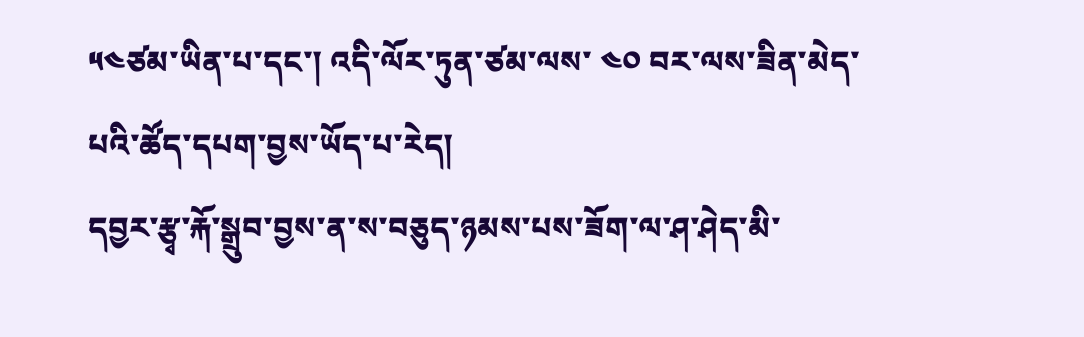༥༤ཙམ་ཡིན་པ་དང་། འདི་ལོར་ཏུན་ཙམ་ལས་ ༤༠ བར་ལས་ཟིན་མེད་པའི་ཚོད་དཔག་བྱས་ཡོད་པ་རེད།
དབྱར་རྩྭ་རྐོ་སྒྲུབ་བྱས་ན་ས་བཅུད་ཉམས་པས་ཟོག་ལ་ཤ་ཤེད་མི་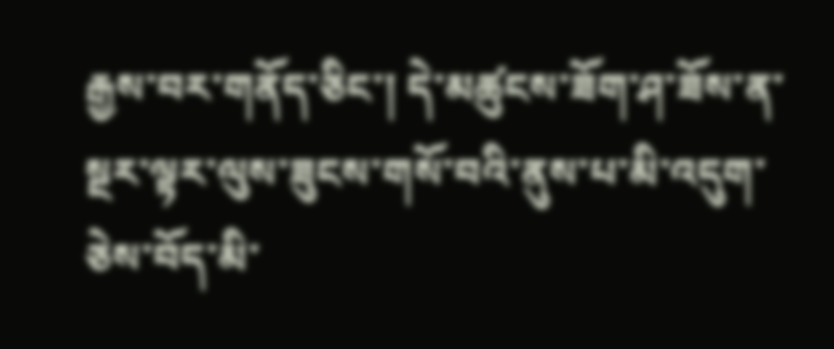རྒྱས་བར་གནོད་ཅིང་། དེ་མཚུངས་ཟོག་ཤ་ཟོས་ན་སྔར་ལྟར་ལུས་ཟུངས་གསོ་བའི་ནུས་པ་མི་འདུག་ཅེས་བོད་མི་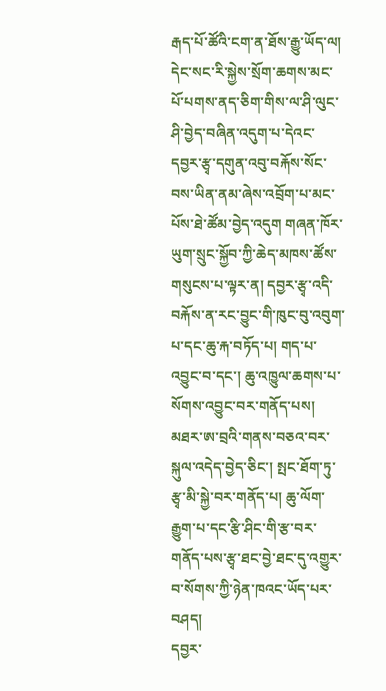རྒད་པོ་ཚོའི་ངག་ན་ཐོས་རྒྱུ་ཡོད་ལ། དེང་སང་རི་སྐྱེས་སྲོག་ཆགས་མང་པོ་པགས་ནད་ཅིག་གིས་ལ་ཤི་ལུང་ཤི་བྱེད་བཞིན་འདུག་པ་དེའང་དབྱར་རྩྭ་དགུན་འབུ་བརྐོས་སོང་བས་ཡིན་ནམ་ཞེས་འབྲོག་པ་མང་པོས་ཐེ་ཚོམ་བྱེད་འདུག གཞན་ཁོར་ཡུག་སྲུང་སྐྱོབ་ཀྱི་ཆེད་མཁས་ཚོས་གསུངས་པ་ལྟར་ན། དབྱར་རྩྭ་འདི་བརྐོས་ན་རང་བྱུང་གི་ཁུང་བུ་འབུག་པ་དང་ཆུ་རྐ་བཏོད་པ། གད་པ་འབྱུང་བ་དང་། ཆུ་འཁྱུལ་ཆགས་པ་སོགས་འབྱུང་བར་གནོད་པས། མཐར་ཨ་བྲའི་གནས་བཅའ་བར་སྐུལ་འདེད་བྱེད་ཅིང་། སྤང་ཐོག་ཏུ་རྩྭ་མི་སྐྱེ་བར་གནོད་པ། ཆུ་ལོག་རྒྱུག་པ་དང་རྩི་ཤིང་གི་རྩ་བར་གནོད་པས་རྩྭ་ཐང་བྱེ་ཐང་དུ་འགྱུར་བ་སོགས་ཀྱི་ཉེན་ཁའང་ཡོད་པར་བཤད།
དབྱར་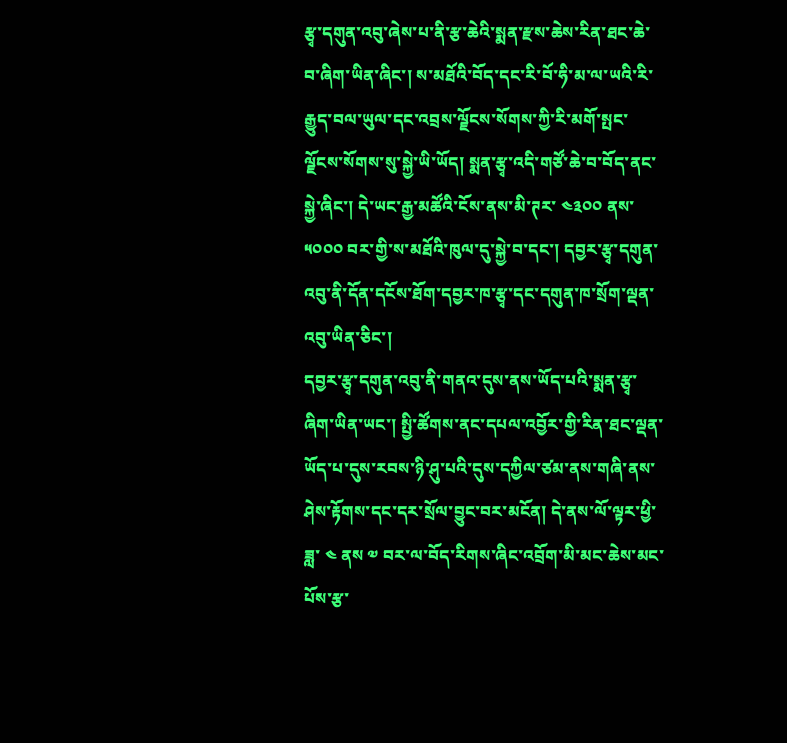རྩྭ་དགུན་འབུ་ཞེས་པ་ནི་རྩ་ཆེའི་སྨན་རྫས་ཆེས་རིན་ཐང་ཆེ་བ་ཞིག་ཡིན་ཞིང་། ས་མཐོའི་བོད་དང་རི་བོ་ཧི་མ་ལ་ཡའི་རི་རྒྱུད་བལ་ཡུལ་དང་འབྲས་ལྗོངས་སོགས་ཀྱི་རི་མགོ་སྤང་ལྗོངས་སོགས་སུ་སྐྱེ་ཡི་ཡོད། སྨན་རྩྭ་འདི་གཙོ་ཆེ་བ་བོད་ནང་སྐྱེ་ཞིང་། དེ་ཡང་རྒྱ་མཚོའི་ངོས་ནས་མི་ཊར་ ༤༣༠༠ ནས་ ༥༠༠༠ བར་གྱི་ས་མཐོའི་ཁུལ་དུ་སྐྱེ་བ་དང་། དབྱར་རྩྭ་དགུན་འབུ་ནི་དོན་དངོས་ཐོག་དབྱར་ཁ་རྩྭ་དང་དགུན་ཁ་སྲོག་ལྡན་འབུ་ཡིན་ཅིང་།
དབྱར་རྩྭ་དགུན་འབུ་ནི་གནའ་དུས་ནས་ཡོད་པའི་སྨན་རྩྭ་ཞིག་ཡིན་ཡང་། སྤྱི་ཚོགས་ནང་དཔལ་འབྱོར་གྱི་རིན་ཐང་ལྡན་ཡོད་པ་དུས་རབས་ཉི་ཤུ་པའི་དུས་དཀྱིལ་ཙམ་ནས་གཞི་ནས་ཤེས་རྟོགས་དང་དར་སྲོལ་བྱུང་བར་མངོན། དེ་ནས་ལོ་ལྟར་ཕྱི་ཟླ་ ༤ ནས ༧ བར་ལ་བོད་རིགས་ཞིང་འབྲོག་མི་མང་ཆེས་མང་པོས་རྩ་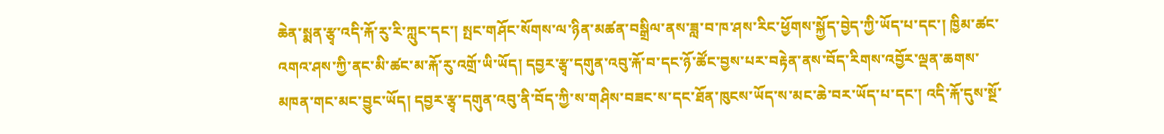ཆེན་སྨན་རྩྭ་འདི་རྐོ་རུ་རི་ཀླུང་དང་། སྤང་གཤོང་སོགས་ལ་ཉིན་མཚན་བསྒྲིལ་ནས་ཟླ་བ་ཁ་ཤས་རིང་ཕྱོགས་སྐྱོད་བྱེད་ཀྱི་ཡོད་པ་དང་། ཁྱིམ་ཚང་འགའ་ཤས་ཀྱི་ནང་མི་ཚང་མ་རྐོ་རུ་འགྲོ་ཡི་ཡོད། དབྱར་རྩྭ་དགུན་འབུ་རྐོ་བ་དང་ཉོ་ཚོང་བྱས་པར་བརྟེན་ནས་བོད་རིགས་འབྱོར་ལྡན་ཆགས་མཁན་གང་མང་བྱུང་ཡོད། དབྱར་རྩྭ་དགུན་འབུ་ནི་བོད་ཀྱི་ས་གཤིས་བཟང་ས་དང་ཐོན་ཁུངས་ཡོད་ས་མང་ཆེ་བར་ཡོད་པ་དང་། འདི་རྐོ་དུས་སྔོ་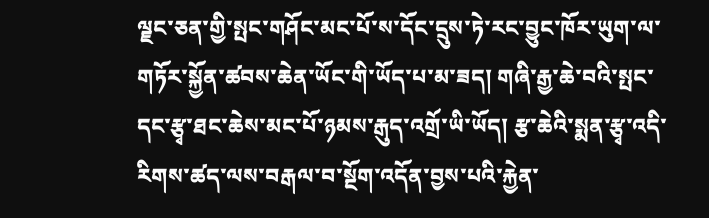ལྗང་ཅན་གྱི་སྤང་གཤོང་མང་པོ་ས་དོང་དྲུས་ཏེ་རང་བྱུང་ཁོར་ཡུག་ལ་གཏོར་སྐྱོན་ཚབས་ཆེན་ཡོང་གི་ཡོད་པ་མ་ཟད། གཞི་རྒྱ་ཆེ་བའི་སྤང་དང་རྩྭ་ཐང་ཆེས་མང་པོ་ཉམས་རྒུད་འགྲོ་ཡི་ཡོད། རྩ་ཆེའི་སྨན་རྩྭ་འདི་རིགས་ཚད་ལས་བརྒལ་བ་སྔོག་འདོན་བྱས་པའི་རྐྱེན་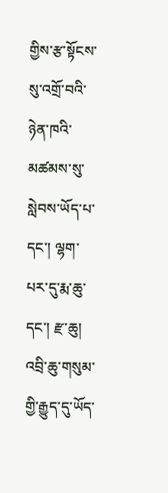གྱིས་རྩ་སྟོངས་སུ་འགྲོ་བའི་ཉེན་ཁའི་མཚམས་སུ་སླེབས་ཡོད་པ་དང་། ལྷག་པར་དུ་རྨ་ཆུ་དང་། རྫ་ཆུ། འབྲི་ཆུ་གསུམ་གྱི་རྒྱུད་དུ་ཡོད་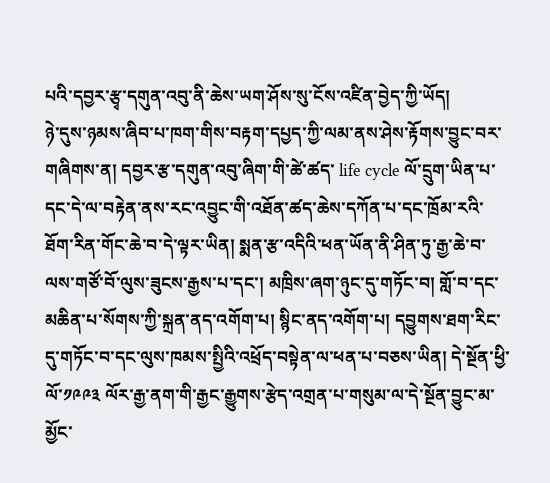པའི་དབྱར་རྩྭ་དགུན་འབུ་ནི་ཆེས་ཡག་ཤོས་སུ་ངོས་འཛིན་བྱེད་ཀྱི་ཡོད།
ཉེ་དུས་ཉམས་ཞིབ་པ་ཁག་གིས་བརྟག་དཔྱད་ཀྱི་ལམ་ནས་ཤེས་རྟོགས་བྱུང་བར་གཞིགས་ན། དབྱར་རྩ་དགུན་འབུ་ཞིག་གི་ཚེ་ཚད་ life cycle ལོ་དྲུག་ཡིན་པ་དང་དེ་ལ་བརྟེན་ནས་རང་འབྱུང་གི་འཐོན་ཚད་ཆེས་དཀོན་པ་དང་ཁྲོམ་རའི་ཐོག་རིན་གོང་ཆེ་བ་དེ་ལྟར་ཡིན། སྨན་རྩ་འདིའི་ཕན་ཡོན་ནི་ཤིན་ཏུ་རྒྱ་ཆེ་བ་ལས་གཙོ་བོ་ལུས་ཟུངས་རྒྱས་པ་དང་། མཁྲིས་ཞག་ཉུང་དུ་གཏོང་བ། གློ་བ་དང་མཆིན་པ་སོགས་ཀྱི་སྐྲན་ནད་འགོག་པ། སྙིང་ནད་འགོག་པ། དབྱུགས་ཐག་རིང་དུ་གཏོང་བ་དང་ལུས་ཁམས་སྤྱིའི་འཕྲོད་བསྟེན་ལ་ཕན་པ་བཅས་ཡིན། དེ་སྔོན་ཕྱི་ལོ་༡༩༩༣ ལོར་རྒྱ་ནག་གི་རྒྱང་རྒྱུགས་རྩེད་འགྲན་པ་གསུམ་ལ་དེ་སྔོན་བྱུང་མ་མྱོང་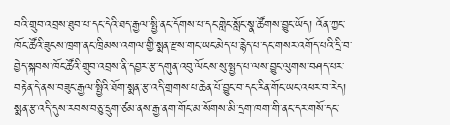བའི་གྲུབ་འབྲས་ཐུབ་པ་དང་དེའི་ཐད་རྒྱལ་སྤྱི་ནང་དོགས་པ་དང་གླེང་སློང་སྣ་ཚོགས་བྱུང་ཡོད། འོན་ཀྱང་ཁོང་ཚོའི་ཟུངས་ཁྲག་ནང་ཁྲིམས་འགལ་གྱི་སྨན་རྫས་གང་ཡང་མེད་པ་རྙེད་པ་དང་གསར་འགོད་པའི་དྲི་བ་བྱེད་སྐབས་ཁོང་ཚོའི་གྲུབ་འབྲས་ནི་དབྱར་རྩ་དགུན་འབུ་ལོངས་སུ་སྤྱད་པ་ལས་བྱུང་ལུགས་བཤད་པར་བརྟེན་དེ་ནས་བཟུང་རྒྱལ་སྤྱིའི་ཐོག་སྨན་རྩ་འདི་གྲགས་པ་ཆེན་པོ་བྱུང་བ་དང་རིན་གོང་ཡང་འཕར་བ་རེད། སྨན་རྩ་འདི་དུས་རབས་བཅུ་དྲུག་ཙམ་ནས་རྒྱ་ནག་གོང་མ་སོགས་མི་དྲག་ཁག་གི་ནང་དར་གསོ་དང་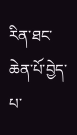རིན་ཐང་ཆེན་པོ་བྱེད་པ་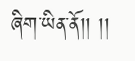ཞིག་ཡིན་ནོ།། །།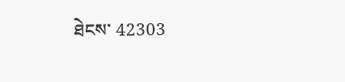ཐེངས་ 42303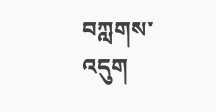བཀླགས་འདུག